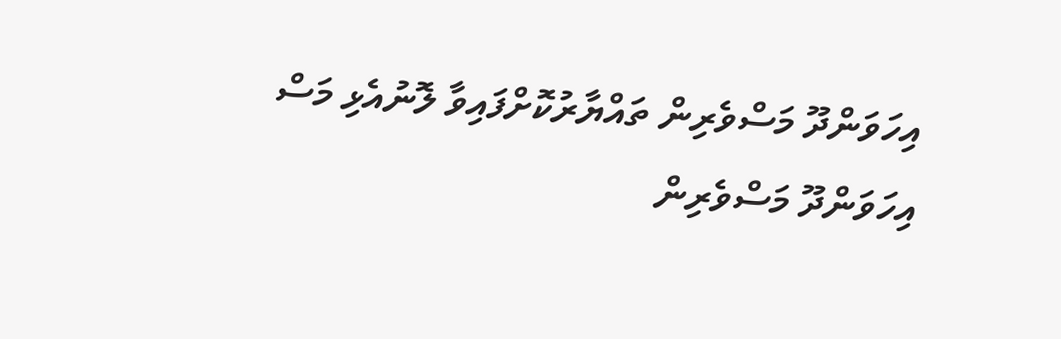އިހަވަންދޫ މަސްވެރިން ތައްޔާރުކޮށްފައިވާ ލޮނުއެޅި މަސް
އިހަވަންދޫ މަސްވެރިން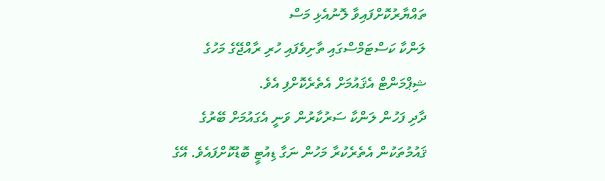ތައްޔާރުކޮށްފައިވާ ލޮނުއެޅި މަސް
ލަންކާ ކަސްޓަމްސްގައި ތާށިވެފައި ހުރި ރާއްޖޭގެ މަހުގެ ޝިޕްމަންޓް އެޤައުމަށް އެތެރެކޮށްފި އެވެ.
ދާދި ފަހުން ލަންކާ ސަރުކާރުން ވަނީ އެގައުމަށް ބޭރުގެ ޤައުމުތަކުން އެތެރެކުރާ މަހުން ނަގާ ޑިއުޓީ ބޮޑުކޮށްފައެވެ. އޭގެ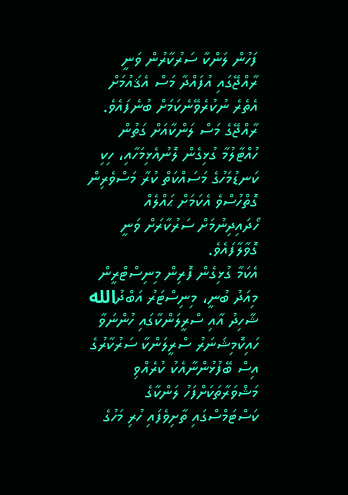ފަހުން ލަންކާ ސަރުކާރުން ވަނީ ރާއްޖޭގައި އުފައްދާ މަސް އެޤައުމަށް އެތެރެ ނުކުރެވޭނެކަމަށް ބުނެފައެވެ. ރާއްޖޭގެ މަސް ލަންކާއަށް ގަތުން ހުއްޓާލުމާ ގުޅިގެން ލޮނުއެޅިމަހާއި، ހިކި ކަނޑުމަހުގެ މަސައްކަތް ކުރާ މަސްވެރިން ގޮތްހުސްވެ އެކަމަށް ޙައްލެއް ހޯދައިދިނުމަށް ސަރުކާރަށް ވަނީ ގޮވާލާފައެވެ.
އެކަމާ ގުޅިގެން ފޮރިން މިނިސްޓްރީން މިއަދު ބުނީ، މިނިސްޓަރު އަބްދުالله ޝާހިދު އާއި ސްރީލަންކާގައި ހުންނަވާ ހައިކޮމިޝަނަރު ސްރީލަންކާ ސަރުކާރުގެ އިސް ބޭފުޅުންނާއެކު ކުރެއްވި މަޝްވަރާތަކަށްފަހު ލަންކާގެ ކަސްޓަމްސްގައި ތާށިވެފައި ހުރި މަހުގެ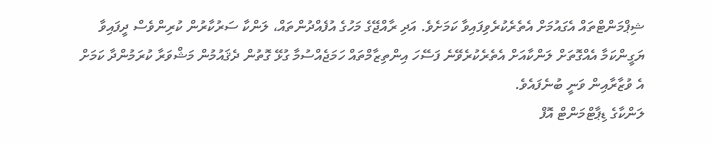ޝިޕްމަންޓްތައް އެގައުމަށް އެތެރެކުރެވިފައިވާ ކަމަށެވެ. އަދި ރާއްޖޭގެ މަހުގެ އުފެއްދުންތައް، ލަންކާ ސަރުކާރުން ކުރިންވެސް ދީފައިވާ ޔަގީންކަމާ އެއްގޮތަށް ލަންކާއަށް އެތެރެކުރެވޭނެ ފަސޭހަ އިންތިޒާމްތައް ހަމަޖެއްސުމާ ގުޅޭ ގޮތުން ދެޤައުމުން މަޝްވަރާ ކުރަމުންދާ ކަމަށް އެ ވުޒާރާއިން ވަނީ ބުނެފައެވެ.
ލަންކާގެ ޑިޕާޓްމަންޓް އޮފް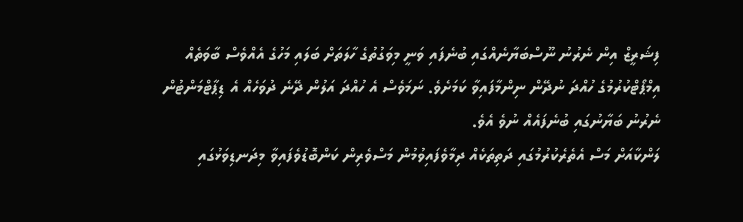ފިޝަރީޒް އިން ނެރުނު ނޫސްބަޔާނެއްގައި ބުނެފައި ވަނީ މިވަގުތުގެ ހާލަތަށް ބަލައި މަހުގެ އެއްވެސް ބާވަތެއް އިމްޕޯޓްކުރުމުގެ ހުއްދަ ނުދޭން ނިންމާފައިވާ ކަމަށެވެ. ނަމަވެސް އެ ހުއްދަ އަލުން ދޭނެ ދުވަހެއް އެ ޑިޕާޓްމަންޓުން ނެރުނު ބަޔާނުގައި ބުނެފައެއް ނުވެ އެވެ.
ލަންކާއަށް މަސް އެތެރެކުރުމުގައި ދަތިތަކެއް ދިމާވެފައިވުމުން މަސްވެރިން ކަންބޮޑުވެފައިވާ މިދަނޑިވަޅުގައި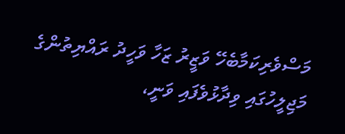މަސްވެރިކަމާބެހޭ ވަޒީރު ޒަހާ ވަހީދު ރައްޔިތުންގެ މަޖިލީހުގައި ވިދާޅުވެފައި ވަނީ،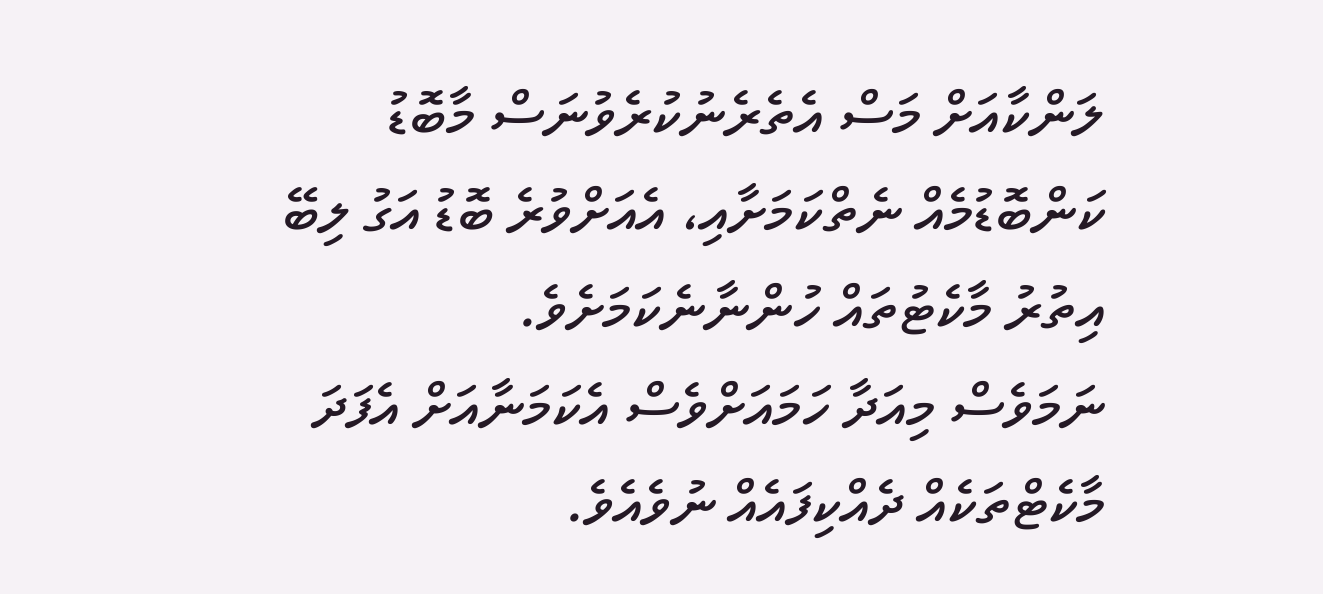ލަންކާއަށް މަސް އެތެރެނުކުރެވުނަސް މާބޮޑު ކަންބޮޑުމެއް ނެތްކަމަށާއި، އެއަށްވުރެ ބޮޑު އަގު ލިބޭ އިތުރު މާކެޓުތައް ހުންނާނެކަމަށެވެ.
ނަމަވެސް މިއަދާ ހަމައަށްވެސް އެކަމަނާއަށް އެފަދަ މާކެޓްތަކެއް ދެއްކިފައެއް ނުވެއެވެ.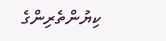ކިޔުންތެރިންގެ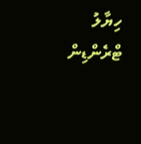ހިޔާލު
ޓްރެންޑިން